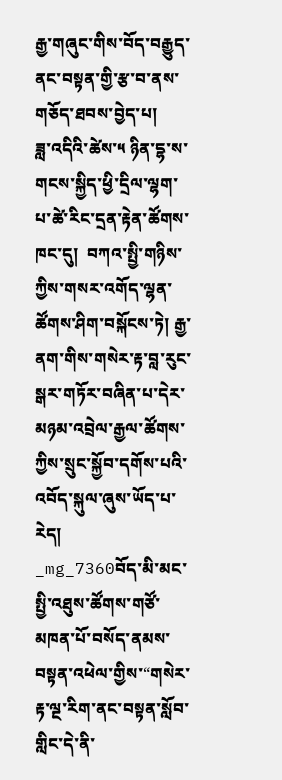རྒྱ་གཞུང་གིས་བོད་བརྒྱུད་ནང་བསྟན་གྱི་རྩ་བ་ནས་གཅོད་ཐབས་བྱེད་པ།
ཟླ་འདིའི་ཚེས་༥ ཉིན་དྷ་ས་གངས་སྐྱིད་ཕྱི་དྲིལ་ལྷག་པ་ཚེ་རིང་དྲན་རྟེན་ཚོགས་ཁང་དུ།  བཀའ་སྤྱི་གཉིས་ཀྱིས་གསར་འགོད་ལྷན་ཚོགས་ཤིག་བསྐོངས་ཏེ། རྒྱ་ནག་གིས་གསེར་རྟ་བླ་རུང་སྒར་གཏོར་བཞིན་པ་དེར་མཉམ་འབྲེལ་རྒྱལ་ཚོགས་ཀྱིས་སྲུང་སྐྱོབ་དགོས་པའི་འབོད་སྐུལ་ཞུས་ཡོད་པ་རེད།
_mg_7360བོད་མི་མང་སྤྱི་འཐུས་ཚོགས་གཙོ་མཁན་པོ་བསོད་ནམས་བསྟན་འཕེལ་གྱིས་“གསེར་རྟ་ལྔ་རིག་ནང་བསྟན་སློབ་གླིང་དེ་ནི་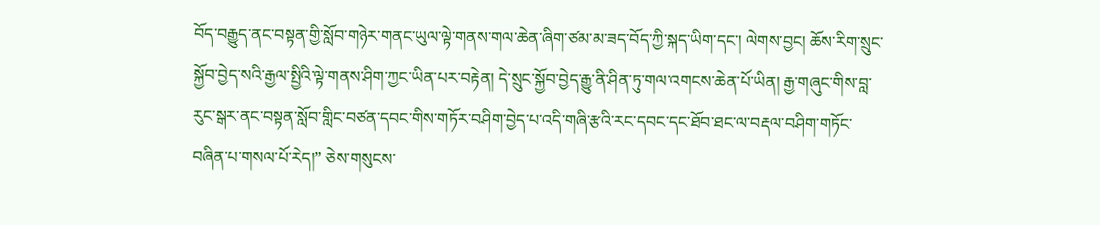བོད་བརྒྱུད་ནང་བསྟན་གྱི་སློབ་གཉེར་གནང་ཡུལ་ལྟེ་གནས་གལ་ཆེན་ཞིག་ཙམ་མ་ཟད་བོད་ཀྱི་སྐད་ཡིག་དང་། ལེགས་བྱང། ཆོས་རིག་སྲུང་སྐྱོབ་བྱེད་སའི་རྒྱལ་སྤྱིའི་ལྟེ་གནས་ཤིག་ཀྱང་ཡིན་པར་བརྟེན། དེ་སྲུང་སྐྱོབ་བྱེད་རྒྱུ་ནི་ཤིན་ཏུ་གལ་འགངས་ཆེན་པོ་ཡིན། རྒྱ་གཞུང་གིས་བླ་རུང་སྒར་ནང་བསྟན་སློབ་གླིང་བཙན་དབང་གིས་གཏོར་བཤིག་བྱེད་པ་འདི་གཞི་རྩའི་རང་དབང་དང་ཐོབ་ཐང་ལ་བརྡལ་བཤིག་གཏོང་བཞིན་པ་གསལ་པོ་རེད།” ཅེས་གསུངས་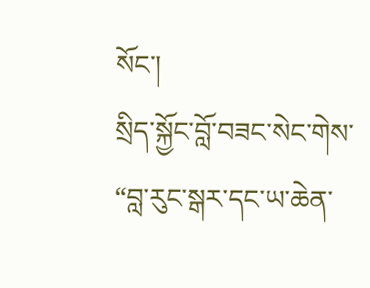སོང་།
སྲིད་སྐྱོང་བློ་བཟང་སེང་གེས་ “བླ་རུང་སྒར་དང་ཡ་ཆེན་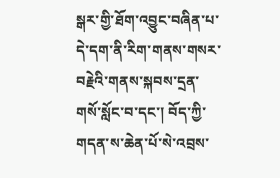སྒར་གྱི་ཐོག་འབྱུང་བཞིན་པ་དེ་དག་ནི་རིག་གནས་གསར་བརྗེའི་གནས་སྐབས་དྲན་གསོ་སློང་བ་དང་། བོད་ཀྱི་གདན་ས་ཆེན་པོ་སེ་འབྲས་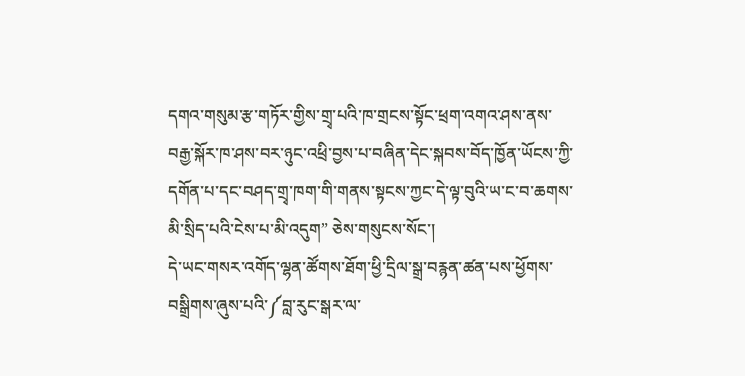དགའ་གསུམ་རྩ་གཏོར་གྱིས་གྲྭ་པའི་ཁ་གྲངས་སྟོང་ཕྲག་འགའ་ཤས་ནས་བརྒྱ་སྐོར་ཁ་ཤས་བར་ཉུང་འཕྲི་བྱས་པ་བཞིན་དེང་སྐབས་བོད་ཁྱོན་ཡོངས་ཀྱི་དགོན་པ་དང་བཤད་གྲྭ་ཁག་གི་གནས་སྟངས་ཀྱང་དེ་ལྟ་བུའི་ཡ་ང་བ་ཆགས་མི་སྲིད་པའི་ངེས་པ་མི་འདུག” ཅེས་གསུངས་སོང་།
དེ་ཡང་གསར་འགོད་ལྷན་ཚོགས་ཐོག་ཕྱི་དྲིལ་སྒྲ་བརྙན་ཚན་པས་ཕྱོགས་བསྒྲིགས་ཞུས་པའི་༼བླ་རུང་སྒར་ལ་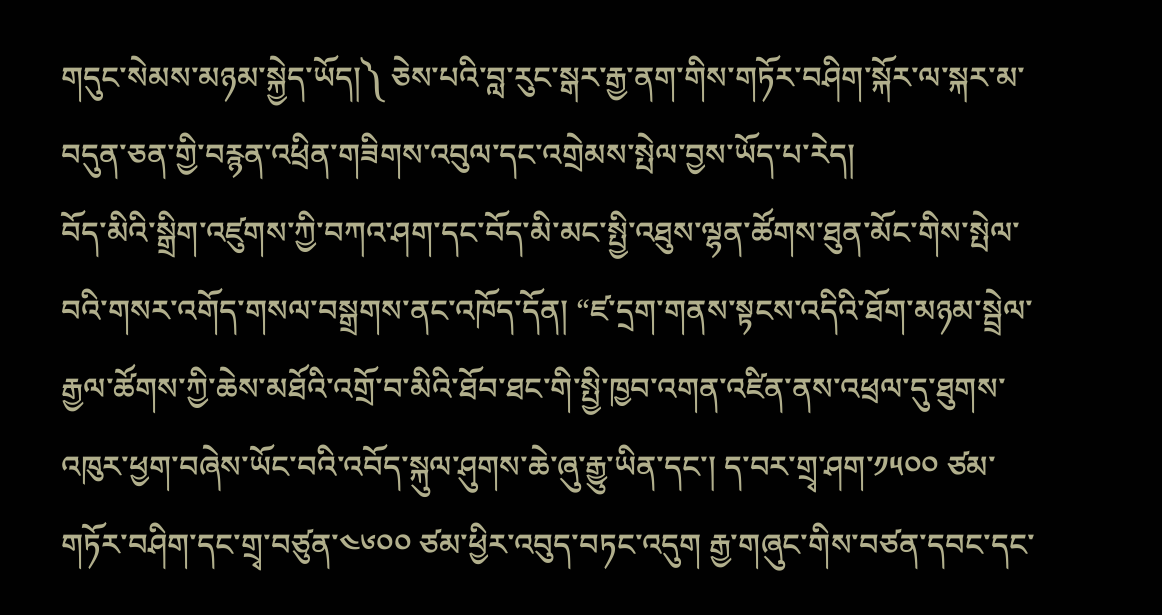གདུང་སེམས་མཉམ་སྐྱེད་ཡོད།༽ ཅེས་པའི་བླ་རུང་སྒར་རྒྱ་ནག་གིས་གཏོར་བཤིག་སྐོར་ལ་སྐར་མ་བདུན་ཅན་གྱི་བརྙན་འཕྲིན་གཟིགས་འབུལ་དང་འགྲེམས་སྤེལ་བྱས་ཡོད་པ་རེད།
བོད་མིའི་སྒྲིག་འཛུགས་ཀྱི་བཀའ་ཤག་དང་བོད་མི་མང་སྤྱི་འཐུས་ལྷན་ཚོགས་ཐུན་མོང་གིས་སྤེལ་བའི་གསར་འགོད་གསལ་བསྒྲགས་ནང་འཁོད་དོན། “ཛ་དྲག་གནས་སྟངས་འདིའི་ཐོག་མཉམ་སྦྲེལ་རྒྱལ་ཚོགས་ཀྱི་ཆེས་མཐོའི་འགྲོ་བ་མིའི་ཐོབ་ཐང་གི་སྤྱི་ཁྱབ་འགན་འཛིན་ནས་འཕྲལ་དུ་ཐུགས་འཁུར་ཕྱག་བཞེས་ཡོང་བའི་འབོད་སྐུལ་ཤུགས་ཆེ་ཞུ་རྒྱུ་ཡིན་དང་། ད་བར་གྲྭ་ཤག་༡༥༠༠ ཙམ་གཏོར་བཤིག་དང་གྲྭ་བཙུན་༤༦༠༠ ཙམ་ཕྱིར་འབུད་བཏང་འདུག རྒྱ་གཞུང་གིས་བཙན་དབང་དང་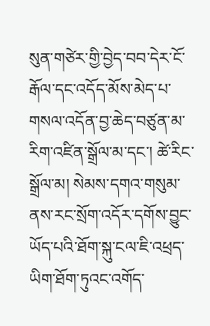སུན་གཙེར་གྱི་བྱེད་བབ་དེར་ངོ་རྒོལ་དང་འདོད་མོས་མེད་པ་གསལ་འདོན་བྱ་ཆེད་བཙུན་མ་རིག་འཛིན་སྒྲོལ་མ་དང་། ཚེ་རིང་སྒྲོལ་མ། སེམས་དགའ་གསུམ་ནས་རང་སྲོག་འདོར་དགོས་བྱུང་ཡོད་པའི་ཐོག་སྐུ་ངལ་ཇི་འཕྲད་ཡིག་ཐོག་ཏུའང་འགོད་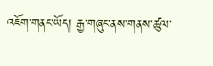འཇོག་གནང་ཡོད། རྒྱ་གཞུང་ནས་གནས་ཚུལ་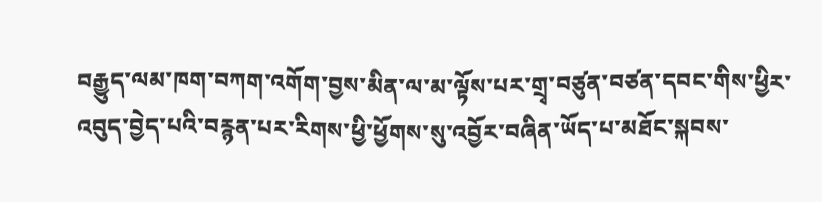བརྒྱུད་ལམ་ཁག་བཀག་འགོག་བྱས་མིན་ལ་མ་ལྟོས་པར་གྲྭ་བཙུན་བཙན་དབང་གིས་ཕྱིར་འབུད་བྱེད་པའི་བརྙན་པར་རིགས་ཕྱི་ཕྱོགས་སུ་འབྱོར་བཞིན་ཡོད་པ་མཐོང་སྐབས་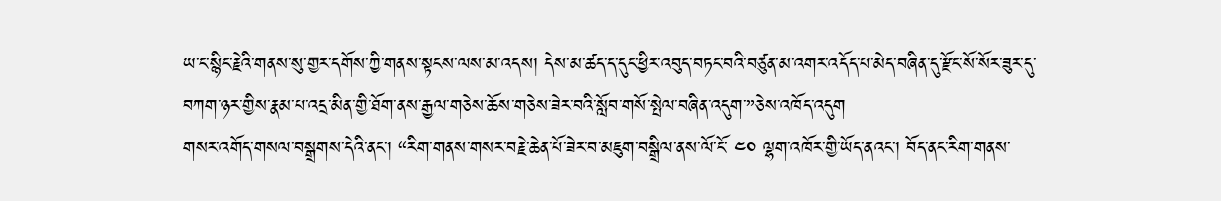ཡ་ང་སྙིང་རྗེའི་གནས་སུ་གྱར་དགོས་ཀྱི་གནས་སྟངས་ལས་མ་འདས། དེས་མ་ཚད་ད་དུང་ཕྱིར་འབུད་བཏང་བའི་བཙུན་མ་འགར་འདོད་པ་མེད་བཞིན་དུ་རྫོང་སོ་སོར་ཟུར་དུ་བཀག་ཉར་གྱིས་རྣམ་པ་འདྲ་མིན་གྱི་ཐོག་ནས་རྒྱལ་གཅེས་ཆོས་གཅེས་ཟེར་བའི་སློབ་གསོ་སྤེལ་བཞིན་འདུག་”ཅེས་འཁོད་འདུག
གསར་འགོད་གསལ་བསྒྲགས་དེའི་ནང་། “རིག་གནས་གསར་བརྗེ་ཆེན་པོ་ཟེར་བ་མཇུག་བསྒྲིལ་ནས་ལོ་ངོ་ ༤༠ ལྷག་འཁོར་གྱི་ཡོད་ནའང་། བོད་ནང་རིག་གནས་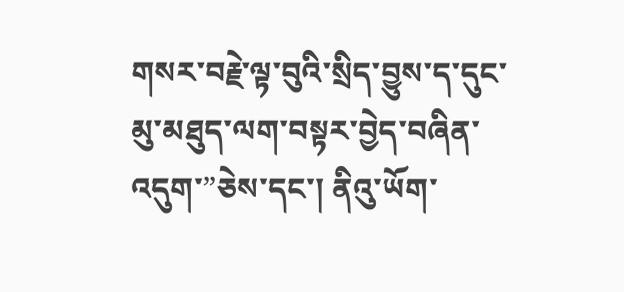གསར་བརྗེ་ལྟ་བུའི་སྲིད་བྱུས་ད་དུང་མུ་མཐུད་ལག་བསྟར་བྱེད་བཞིན་འདུག་”ཅེས་དང་། ནིའུ་ཡོག་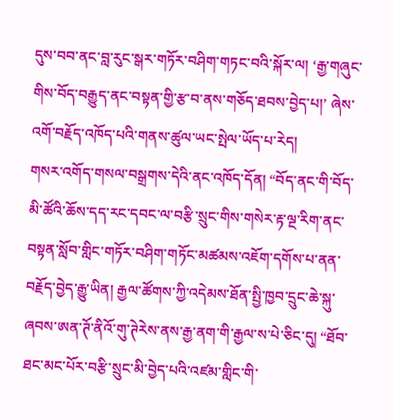དུས་བབ་ནང་བླ་རུང་སྒར་གཏོར་བཤིག་གཏང་བའི་སྐོར་ལ། ‘རྒྱ་གཞུང་གིས་བོད་བརྒྱུད་ནང་བསྟན་གྱི་རྩ་བ་ནས་གཅོད་ཐབས་བྱེད་པ།’ ཞེས་འགོ་བརྗོད་འཁོད་པའི་གནས་ཚུལ་ཡང་སྤེལ་ཡོད་པ་རེད།
གསར་འགོད་གསལ་བསྒྲགས་དེའི་ནང་འཁོད་དོན། “བོད་ནང་གི་བོད་མི་ཚོའི་ཆོས་དད་རང་དབང་ལ་བརྩི་སྲུང་གིས་གསེར་རྟ་ལྔ་རིག་ནང་བསྟན་སློབ་གླིང་གཏོར་བཤིག་གཏོང་མཚམས་འཇོག་དགོས་པ་ནན་བརྗོད་བྱེད་རྒྱུ་ཡིན། རྒྱལ་ཚོགས་ཀྱི་འདེམས་ཐོན་སྤྱི་ཁྱབ་དྲུང་ཆེ་སྐུ་ཞབས་ཨན་ཊོ་ནིའོ་གུ་ཊེརེས་ནས་རྒྱ་ནག་གི་རྒྱལ་ས་པེ་ཅིང་དུ། “ཐོབ་ཐང་མང་པོར་བརྩི་སྲུང་མི་བྱེད་པའི་འཛམ་གླིང་གི་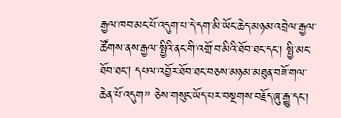རྒྱལ་ཁབ་མང་པོ་འདུག་པ་དེ་དག་མི་ཡོང་ཆེད་མཉམ་འབྲེལ་རྒྱལ་ཚོགས་ནས་རྒྱལ་སྤྱིའི་ནང་གི་འགྲོ་བ་མིའི་ཐོབ་ཐང་དང་། སྤྱི་མང་ཐོབ་ཐང། དཔལ་འབྱོར་ཐོབ་ཐང་བཅས་མཉམ་མཐུན་བཟོ་གལ་ཆེན་པོ་འདུག” ཅེས་གསུང་ཡོད་པར་བསྔགས་བརྗོད་ཞུ་རྒྱུ་དང་།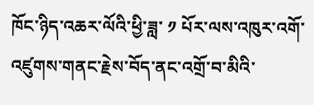ཁོང་ཉིད་འཆར་ལོའི་ཕྱི་ཟླ་ ༡ པོར་ལས་འཁུར་འགོ་འཛུགས་གནང་རྗེས་བོད་ནང་འགྲོ་བ་མིའི་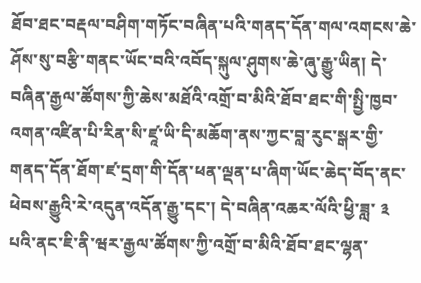ཐོབ་ཐང་བརྡལ་བཤིག་གཏོང་བཞིན་པའི་གནད་དོན་གལ་འགངས་ཆེ་ཤོས་སུ་བརྩི་གནང་ཡོང་བའི་འབོད་སྐུལ་ཤུགས་ཆེ་ཞུ་རྒྱུ་ཡིན། དེ་བཞིན་རྒྱལ་ཚོགས་ཀྱི་ཆེས་མཐོའི་འགྲོ་བ་མིའི་ཐོབ་ཐང་གི་སྤྱི་ཁྱབ་འགན་འཛིན་པི་རིན་སི་ཛཱ་ཡི་དི་མཆོག་ནས་ཀྱང་བླ་རུང་སྒར་གྱི་གནད་དོན་ཐོག་ཛ་དྲག་གི་དོན་ཕན་ལྡན་པ་ཞིག་ཡོང་ཆེད་བོད་ནང་ཕེབས་རྒྱུའི་རེ་འདུན་འདོན་རྒྱུ་དང་། དེ་བཞིན་འཆར་ལོའི་ཕྱི་ཟླ་ ༣ པའི་ནང་ཇི་ནི་ཝར་རྒྱལ་ཚོགས་ཀྱི་འགྲོ་བ་མིའི་ཐོབ་ཐང་ལྷན་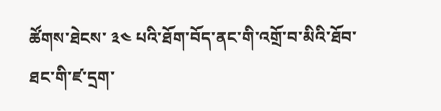ཚོགས་ཐེངས་ ༣༤ པའི་ཐོག་བོད་ནང་གི་འགྲོ་བ་མིའི་ཐོབ་ཐང་གི་ཛ་དྲག་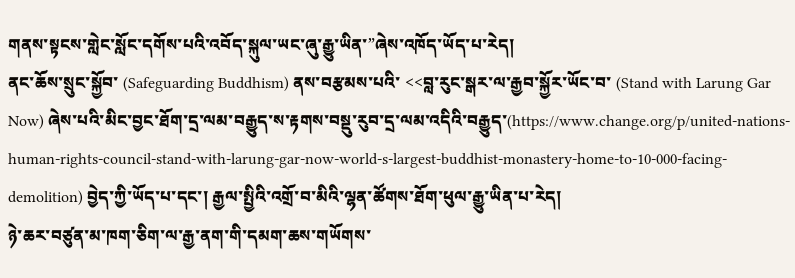གནས་སྟངས་གླེང་སློང་དགོས་པའི་འབོད་སྐུལ་ཡང་ཞུ་རྒྱུ་ཡིན་”ཞེས་འཁོད་ཡོད་པ་རེད།
ནང་ཆོས་སྲུང་སྐྱོབ་ (Safeguarding Buddhism) ནས་བརྩམས་པའི་ <<བླ་རུང་སྒར་ལ་རྒྱབ་སྐྱོར་ཡོང་བ་ (Stand with Larung Gar Now) ཞེས་པའི་མིང་བྱང་ཐོག་དྲ་ལམ་བརྒྱུད་ས་རྟགས་བསྡུ་རུབ་དྲ་ལམ་འདིའི་བརྒྱུད་(https://www.change.org/p/united-nations-human-rights-council-stand-with-larung-gar-now-world-s-largest-buddhist-monastery-home-to-10-000-facing-demolition) བྱེད་ཀྱི་ཡོད་པ་དང་། རྒྱལ་སྤྱིའི་འགྲོ་བ་མིའི་ལྷན་ཚོགས་ཐོག་ཕུལ་རྒྱུ་ཡིན་པ་རེད།
ཉེ་ཆར་བཙུན་མ་ཁག་ཅིག་ལ་རྒྱ་ནག་གི་དམག་ཆས་གཡོགས་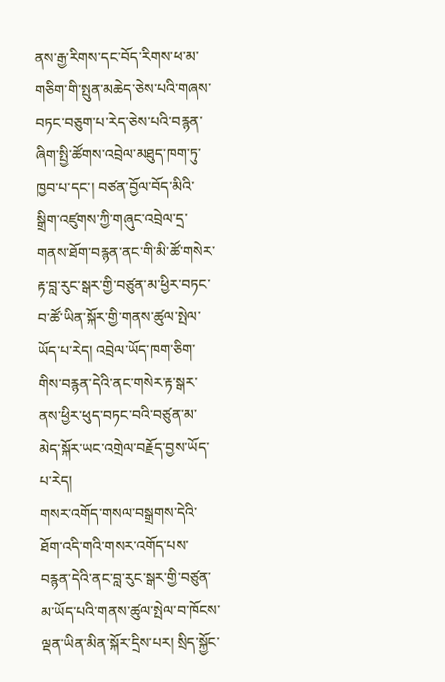ནས་རྒྱ་རིགས་དང་བོད་རིགས་ཕ་མ་གཅིག་གི་སྤུན་མཆེད་ཅེས་པའི་གཞས་བཏང་བཅུག་པ་རེད་ཅེས་པའི་བརྙན་ཞིག་སྤྱི་ཚོགས་འབྲེལ་མཐུད་ཁག་ཏུ་ཁྱབ་པ་དང་། བཙན་བྱོལ་བོད་མིའི་སྒྲིག་འཛུགས་ཀྱི་གཞུང་འབྲེལ་དྲ་གནས་ཐོག་བརྙན་ནང་གི་མི་ཚོ་གསེར་རྟ་བླ་རུང་སྒར་གྱི་བཙུན་མ་ཕྱིར་བཏང་བ་ཚོ་ཡིན་སྐོར་གྱི་གནས་ཚུལ་སྤེལ་ཡོད་པ་རེད། འབྲེལ་ཡོད་ཁག་ཅིག་གིས་བརྙན་དེའི་ནང་གསེར་རྟ་སྒར་ནས་ཕྱིར་ཕུད་བཏང་བའི་བཙུན་མ་མེད་སྐོར་ཡང་འགྲེལ་བརྗོད་བྱས་ཡོད་པ་རེད།
གསར་འགོད་གསལ་བསྒྲགས་དེའི་ཐོག་འདི་གའི་གསར་འགོད་པས་བརྙན་དེའི་ནང་བླ་རུང་སྒར་གྱི་བཙུན་མ་ཡོད་པའི་གནས་ཚུལ་སྤེལ་བ་ཁོངས་ལྡན་ཡིན་མིན་སྐོར་དྲིས་པར། སྲིད་སྐྱོང་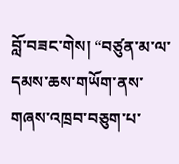བློ་བཟང་གེས། “བཙུན་མ་ལ་དམས་ཆས་གཡོག་ནས་གཞས་འཁྲབ་བཅུག་པ་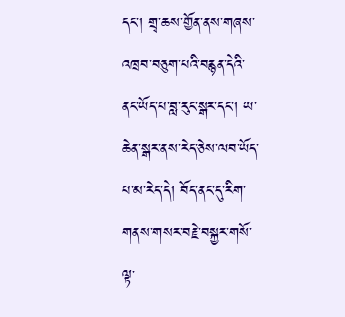དང་། གྲྭ་ཆས་གྱོན་ནས་གཞས་འཁྲབ་བཅུག་པའི་བརྙན་དེའི་ནང་ཡོད་པ་བླ་རུང་སྒར་དང་། ཡ་ཆེན་སྒར་ནས་རེད་ཅེས་ལབ་ཡོད་པ་མ་རེད་དེ། བོད་ནང་དུ་རིག་གནས་གསར་བརྗེ་བསྐྱར་གསོ་ལྟ་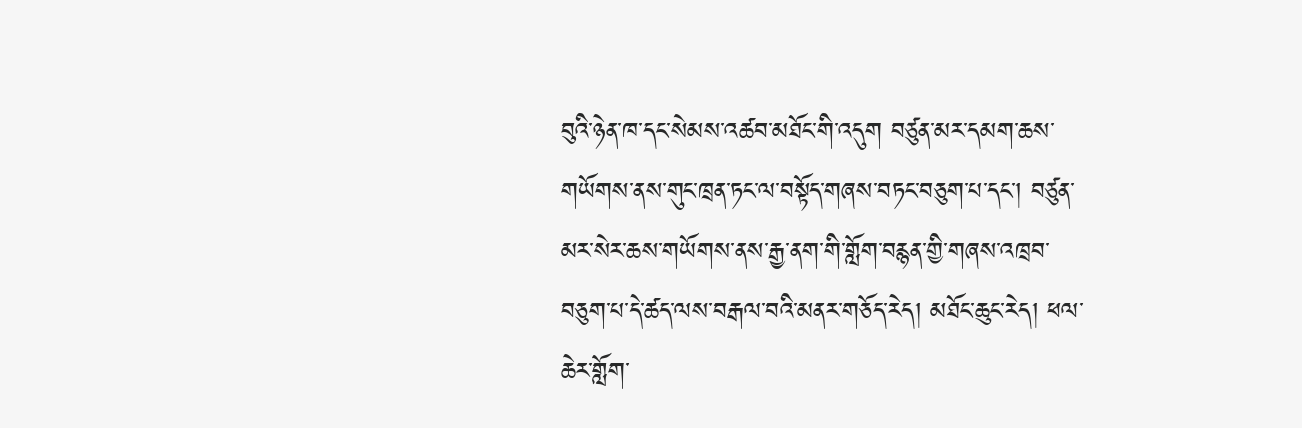བུའི་ཉེན་ཁ་དང་སེམས་འཚབ་མཐོང་གི་འདུག བཙུན་མར་དམག་ཆས་གཡོགས་ནས་གུང་ཁྲན་ཏང་ལ་བསྟོད་གཞས་བཏང་བཅུག་པ་དང་། བཙུན་མར་སེར་ཆས་གཡོགས་ནས་རྒྱ་ནག་གི་གློག་བརྙན་གྱི་གཞས་འཁྲབ་བཅུག་པ་དེ་ཚད་ལས་བརྒལ་བའི་མནར་གཅོད་རེད། མཐོང་ཆུང་རེད། ཕལ་ཆེར་གློག་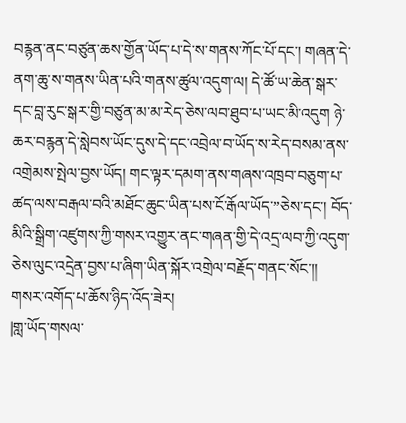བརྙན་ནང་བཙུན་ཆས་གྱོན་ཡོད་པ་དེ་ས་གནས་ཀོང་པོ་དང་། གཞན་དེ་ནག་ཆུ་ས་གནས་ཡིན་པའི་གནས་ཚུལ་འདུག་ལ། དེ་ཚོ་ཡ་ཆེན་སྒར་དང་བླ་རུང་སྒར་གྱི་བཙུན་མ་མ་རེད་ཅེས་ལབ་ཐུབ་པ་ཡང་མི་འདུག ཉེ་ཆར་བརྙན་དེ་སླེབས་ཡོང་དུས་དེ་དང་འབྲེལ་བ་ཡོད་ས་རེད་བསམ་ནས་འགྲེམས་སྤེལ་བྱས་ཡོད། གང་ལྟར་དམག་ནས་གཞས་འཁྲབ་བཅུག་པ་ཚད་ལས་བརྒལ་བའི་མཐོང་ཆུང་ཡིན་པས་ངོ་རྒོལ་ཡོད་”ཅེས་དང་། བོད་མིའི་སྒྲིག་འཛུགས་ཀྱི་གསར་འགྱུར་ནང་གཞན་གྱི་དེ་འདྲ་ལབ་ཀྱི་འདུག་ཅེས་ལུང་འདྲེན་བྱས་པ་ཞིག་ཡིན་སྐོར་འགྲེལ་བརྗོད་གནང་སོང་།།
གསར་འགོད་པ་ཆོས་ཉིད་འོད་ཟེར།
|གླ་ཡོད་གསལ་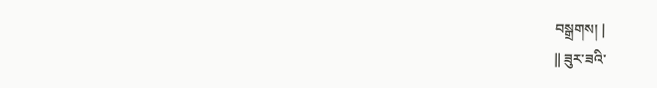བསྒྲགས། |
|| ཟུར་ཟའི་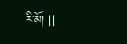རི་མོ། ||